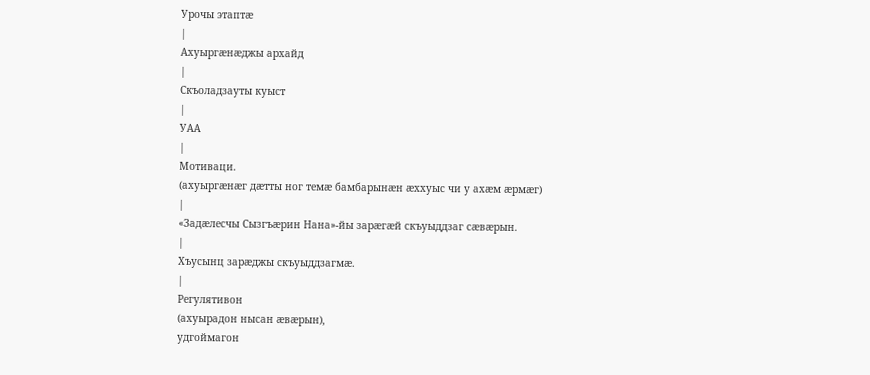Урочы этаптæ
|
Ахуыргæнæджы архайд
|
Скъоладзауты куыст
|
УАА
|
Мотиваци.
(ахуыргæнæг дæтты ног темæ бамбарынæн æххуыс чи у ахæм æрмæг)
|
«Задæлесчы Сызгъæрин Нана»-йы зарæгæй скъуыддзаг сæвæрын.
|
Хъусынц зарæджы скъуыддзагмæ.
|
Регулятивон
(ахуырадон нысан æвæрын),
удгоймагон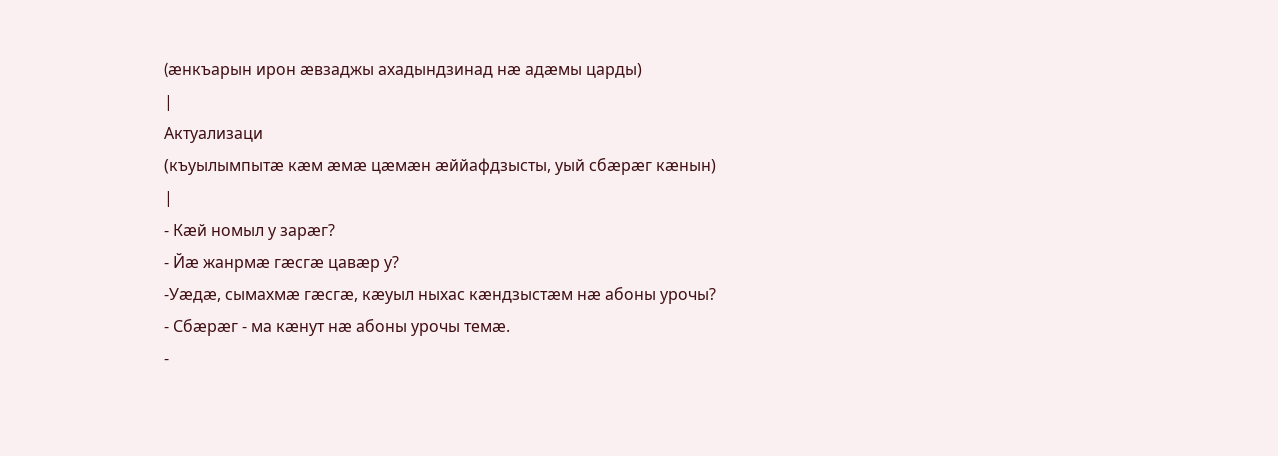(æнкъарын ирон æвзаджы ахадындзинад нæ адæмы царды)
|
Актуализаци
(къуылымпытæ кæм æмæ цæмæн æййафдзысты, уый сбæрæг кæнын)
|
- Кæй номыл у зарæг?
- Йæ жанрмæ гæсгæ цавæр у?
-Уæдæ, сымахмæ гæсгæ, кæуыл ныхас кæндзыстæм нæ абоны урочы?
- Сбæрæг - ма кæнут нæ абоны урочы темæ.
-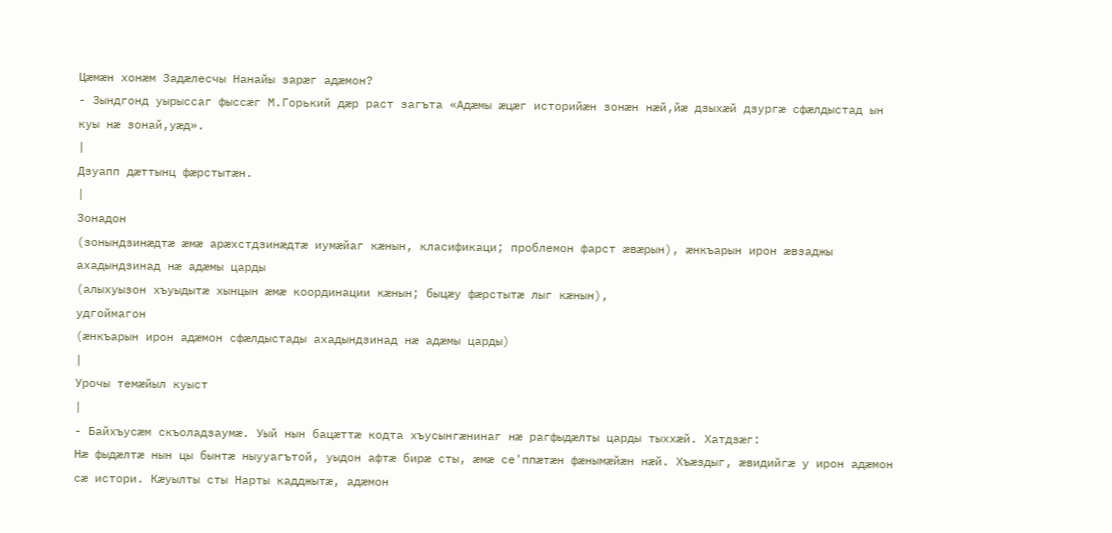Цæмæн хонæм Задæлесчы Нанайы зарæг адæмон?
- Зындгонд уырыссаг фыссæг М.Горький дæр раст загъта «Адæмы æцæг историйæн зонæн нæй,йæ дзыхæй дзургæ сфæлдыстад ын куы нæ зонай,уæд».
|
Дзуапп дæттынц фæрстытæн.
|
Зонадон
(зонындзинæдтæ æмæ арæхстдзинæдтæ иумæйаг кæнын, класификаци; проблемон фарст æвæрын), æнкъарын ирон æвзаджы ахадындзинад нæ адæмы царды
(алыхуызон хъуыдытæ хынцын æмæ координации кæнын; быцæу фæрстытæ лыг кæнын),
удгоймагон
(æнкъарын ирон адæмон сфæлдыстады ахадындзинад нæ адæмы царды)
|
Урочы темæйыл куыст
|
- Байхъусæм скъоладзаумæ. Уый нын бацæттæ кодта хъусынгæнинаг нæ рагфыдæлты царды тыххæй. Хатдзæг:
Нæ фыдæлтæ нын цы бынтæ ныууагътой, уыдон афтæ бирæ сты, æмæ се'ппæтæн фæнымæйæн нæй. Хъæздыг, æвидийгæ у ирон адæмон сæ истори. Кæуылты сты Нарты кадджытæ, адæмон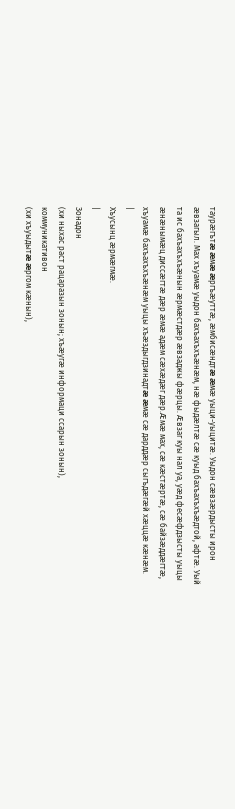таурæгътæ æмæ æргъæуттæ, æмбисæндтæ æмæ уыци-уыцитæ. Уыдон сæвзæрдысты ирон æвзагыл. Мах хъуамæ уыдон бахъахъхъæнæм, нæ фыдæлтæ сæ куыд бахъахъхъæдтой, афтæ. Уый та ис бахъахъхъæнын æрмæстдæр æвзаджы фæрцы. Æвзаг куы нал уа, уæд фесæфдзысты уыцы æнæнымæц диссæгтæ дæр æмæ адæм сæхæдæг дæр.Æмæ мах, сæ кæстæртæ, сæ байзæддæгтæ, хъуамæ бахъахъхъæнæм уыцы хъæздыгдзинадтæ æмæ сæ дарддæр сыгъдæгæй хæццæ кæнæм.
|
Хъусынц æрмæгмæ.
|
Зонадон
(хи ныхас раст рацаразын зонын; хъæугæ информаци ссарын зонын),
коммуникативон
(хи хъуыдытæ æргом кæнын),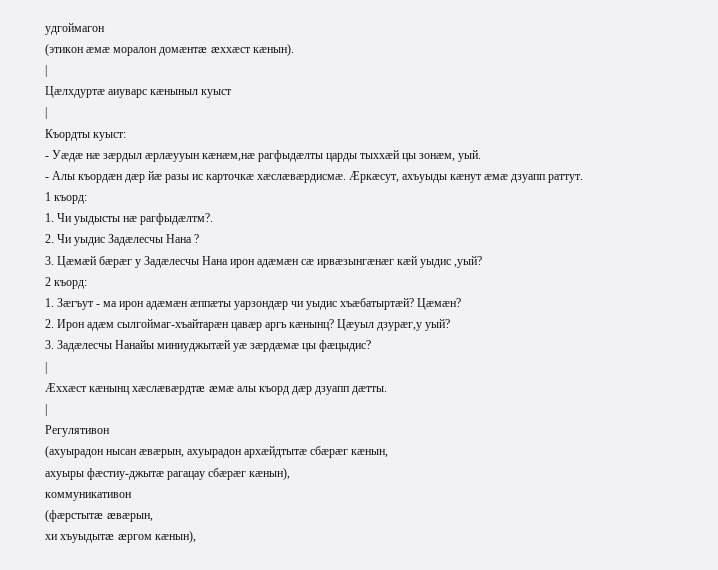удгоймагон
(этикон æмæ моралон домæнтæ æххæст кæнын).
|
Цæлхдуртæ аиуварс кæныныл куыст
|
Къордты куыст:
- Уæдæ нæ зæрдыл æрлæууын кæнæм,нæ рагфыдæлты царды тыххæй цы зонæм, уый.
- Алы къордæн дæр йæ разы ис карточкæ хæслæвæрдисмæ. Æркæсут, ахъуыды кæнут æмæ дзуапп раттут.
1 къорд:
1. Чи уыдысты нæ рагфыдæлтм?.
2. Чи уыдис Задæлесчы Нана ?
3. Цæмæй бæрæг у Задæлесчы Нана ирон адæмæн сæ ирвæзынгæнæг кæй уыдис ,уый?
2 къорд:
1. Зæгъут - ма ирон адæмæн æппæты уарзондæр чи уыдис хъæбатыртæй? Цæмæн?
2. Ирон адæм сылгоймаг-хъайтарæн цавæр аргь кæнынц? Цæуыл дзурæг,у уый?
3. Задæлесчы Нанайы миниуджытæй уæ зæрдæмæ цы фæцыдис?
|
Æххæст кæнынц хæслæвæрдтæ æмæ алы къорд дæр дзуапп дæтты.
|
Регулятивон
(ахуырадон нысан æвæрын, ахуырадон архæйдтытæ сбæрæг кæнын,
ахуыры фæстиу-джытæ рагацау сбæрæг кæнын),
коммуникативон
(фæрстытæ æвæрын,
хи хъуыдытæ æргом кæнын),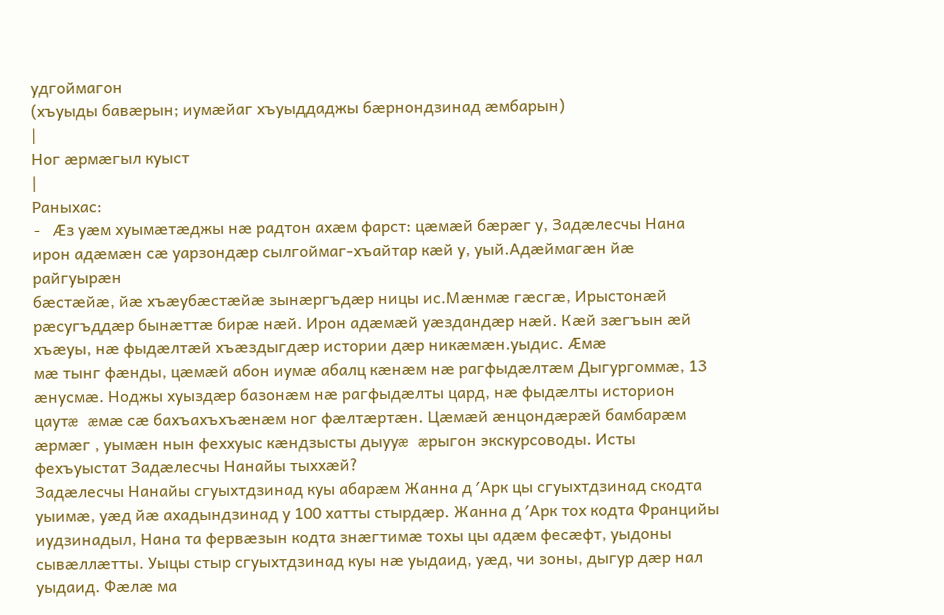удгоймагон
(хъуыды бавæрын; иумæйаг хъуыддаджы бæрнондзинад æмбарын)
|
Ног æрмæгыл куыст
|
Раныхас:
- Æз уæм хуымæтæджы нæ радтон ахæм фарст: цæмæй бæрæг у, Задæлесчы Нана ирон адæмæн сæ уарзондæр сылгоймаг-хъайтар кæй у, уый.Адæймагæн йæ райгуырæн
бæстæйæ, йæ хъæубæстæйæ зынæргъдæр ницы ис.Мæнмæ гæсгæ, Ирыстонæй рæсугъддæр бынæттæ бирæ нæй. Ирон адæмæй уæздандæр нæй. Кæй зæгъын æй хъæуы, нæ фыдæлтæй хъæздыгдæр истории дæр никæмæн.уыдис. Æмæ
мæ тынг фæнды, цæмæй абон иумæ абалц кæнæм нæ рагфыдæлтæм Дыгургоммæ, 13 æнусмæ. Ноджы хуыздæр базонæм нæ рагфыдæлты цард, нæ фыдæлты историон цаутæ æмæ сæ бахъахъхъæнæм ног фæлтæртæн. Цæмæй æнцондæрæй бамбарæм æрмæг , уымæн нын феххуыс кæндзысты дыууæ æрыгон экскурсоводы. Исты фехъуыстат Задæлесчы Нанайы тыххæй?
Задæлесчы Нанайы сгуыхтдзинад куы абарæм Жанна д ʹАрк цы сгуыхтдзинад скодта уыимæ, уæд йæ ахадындзинад у 100 хатты стырдæр. Жанна д ʹАрк тох кодта Францийы иудзинадыл, Нана та фервæзын кодта знæгтимæ тохы цы адæм фесæфт, уыдоны сывæллæтты. Уыцы стыр сгуыхтдзинад куы нæ уыдаид, уæд, чи зоны, дыгур дæр нал уыдаид. Фæлæ ма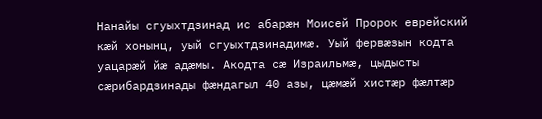Нанайы сгуыхтдзинад ис абарæн Моисей Пророк еврейский кæй хонынц, уый сгуыхтдзинадимæ. Уый фервæзын кодта уацарæй йæ адæмы. Акодта сæ Израильмæ, цыдысты сæрибардзинады фæндагыл 40 азы, цæмæй хистæр фæлтæр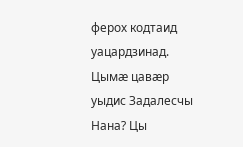ферох кодтаид уацардзинад.
Цымæ цавæр уыдис Задалесчы Нана? Цы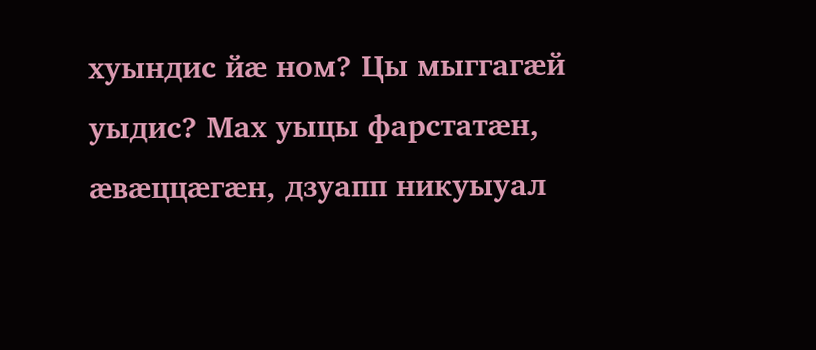хуындис йæ ном? Цы мыггагæй уыдис? Мах уыцы фарстатæн, æвæццæгæн, дзуапп никуыуал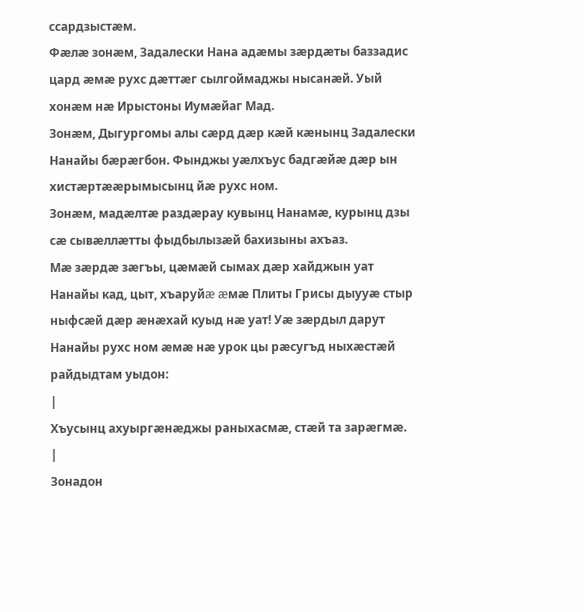ссардзыстæм.
Фæлæ зонæм, Задалески Нана адæмы зæрдæты баззадис цард æмæ рухс дæттæг сылгоймаджы нысанæй. Уый хонæм нæ Ирыстоны Иумæйаг Мад.
Зонæм, Дыгургомы алы сæрд дæр кæй кæнынц Задалески Нанайы бæрæгбон. Фынджы уæлхъус бадгæйæ дæр ын хистæртææрымысынц йæ рухс ном.
Зонæм, мадæлтæ раздæрау кувынц Нанамæ, курынц дзы сæ сывæллæтты фыдбылызæй бахизыны ахъаз.
Мæ зæрдæ зæгъы, цæмæй сымах дæр хайджын уат Нанайы кад, цыт, хъаруйæ æмæ Плиты Грисы дыууæ стыр ныфсæй дæр æнæхай куыд нæ уат! Уæ зæрдыл дарут Нанайы рухс ном æмæ нæ урок цы рæсугъд ныхæстæй райдыдтам уыдон:
|
Хъусынц ахуыргæнæджы раныхасмæ, стæй та зарæгмæ.
|
Зонадон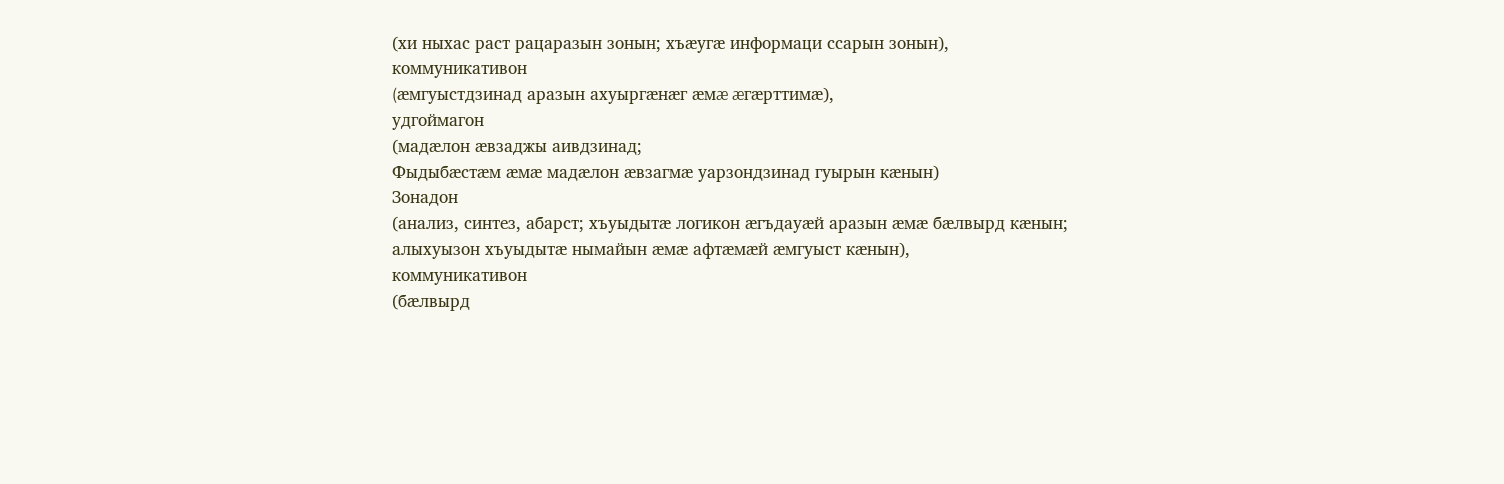(хи ныхас раст рацаразын зонын; хъæугæ информаци ссарын зонын),
коммуникативон
(æмгуыстдзинад аразын ахуыргæнæг æмæ æгæрттимæ),
удгоймагон
(мадæлон æвзаджы аивдзинад;
Фыдыбæстæм æмæ мадæлон æвзагмæ уарзондзинад гуырын кæнын)
Зонадон
(анализ, синтез, абарст; хъуыдытæ логикон æгъдауæй аразын æмæ бæлвырд кæнын; алыхуызон хъуыдытæ нымайын æмæ афтæмæй æмгуыст кæнын),
коммуникативон
(бæлвырд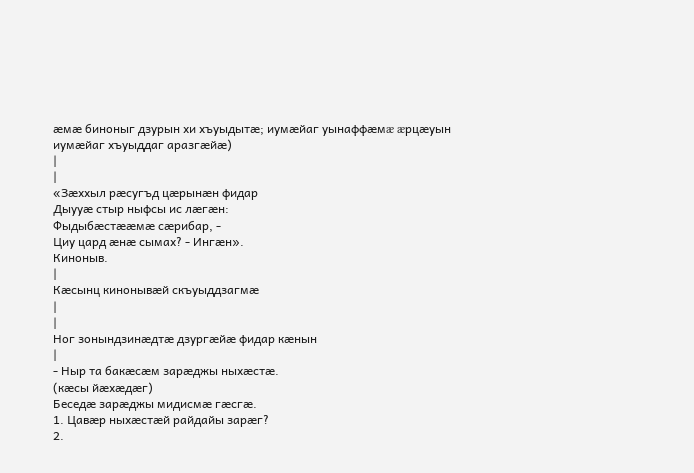æмæ биноныг дзурын хи хъуыдытæ; иумæйаг уынаффæмæ æрцæуын иумæйаг хъуыддаг аразгæйæ)
|
|
«Зæххыл рæсугъд цæрынæн фидар
Дыууæ стыр ныфсы ис лæгæн:
Фыдыбæстææмæ сæрибар, -
Циу цард æнæ сымах? - Ингæн».
Киноныв.
|
Кæсынц кинонывæй скъуыддзагмæ
|
|
Ног зонындзинæдтæ дзургæйæ фидар кæнын
|
- Ныр та бакæсæм зарæджы ныхæстæ.
(кæсы йæхæдæг)
Беседæ зарæджы мидисмæ гæсгæ.
1. Цавæр ныхæстæй райдайы зарæг?
2.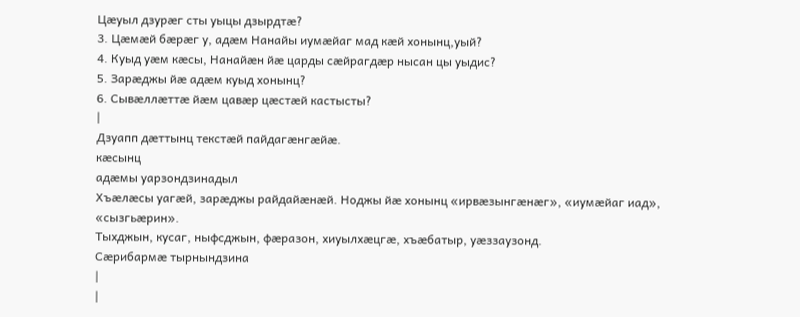Цæуыл дзурæг сты уыцы дзырдтæ?
3. Цæмæй бæрæг у, адæм Нанайы иумæйаг мад кæй хонынц,уый?
4. Куыд уæм кæсы, Нанайæн йæ царды сæйрагдæр нысан цы уыдис?
5. Зарæджы йæ адæм куыд хонынц?
6. Сывæллæттæ йæм цавæр цæстæй кастысты?
|
Дзуапп дæттынц текстæй пайдагæнгæйæ.
кæсынц
адæмы уарзондзинадыл
Хъæлæсы уагæй, зарæджы райдайæнæй. Ноджы йæ хонынц «ирвæзынгæнæг», «иумæйаг иад», «сызгьæрин».
Тыхджын, кусаг, ныфсджын, фæразон, хиуылхæцгæ, хъæбатыр, уæззаузонд.
Сæрибармæ тырнындзина
|
|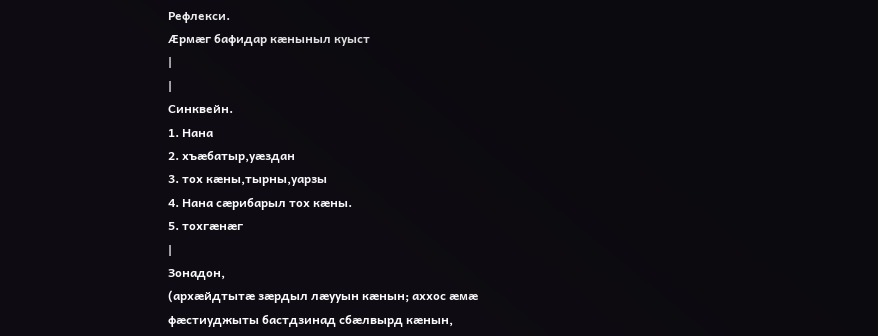Рефлекси.
Æрмæг бафидар кæныныл куыст
|
|
Синквейн.
1. Нана
2. хъæбатыр,уæздан
3. тох кæны,тырны,уарзы
4. Нана сæрибарыл тох кæны.
5. тохгæнæг
|
Зонадон,
(архæйдтытæ зæрдыл лæууын кæнын; аххос æмæ фæстиуджыты бастдзинад сбæлвырд кæнын,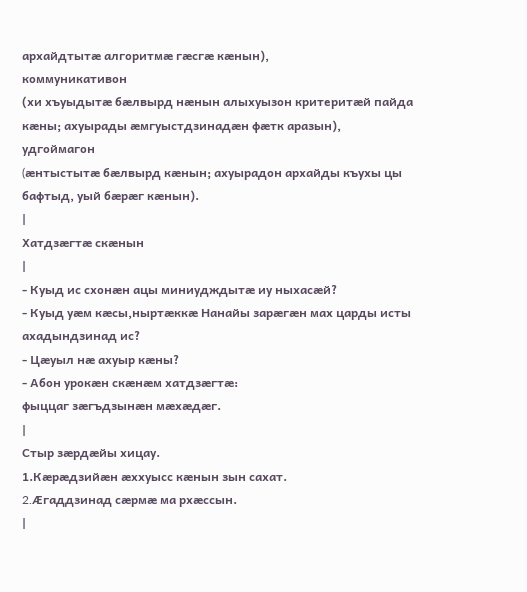архайдтытæ алгоритмæ гæсгæ кæнын),
коммуникативон
(хи хъуыдытæ бæлвырд нæнын алыхуызон критеритæй пайда кæны; ахуырады æмгуыстдзинадæн фæтк аразын),
удгоймагон
(æнтыстытæ бæлвырд кæнын; ахуырадон архайды къухы цы бафтыд, уый бæрæг кæнын).
|
Хатдзæгтæ скæнын
|
- Куыд ис схонæн ацы миниудждытæ иу ныхасæй?
- Куыд уæм кæсы,ныртæккæ Нанайы зарæгæн мах царды исты ахадындзинад ис?
- Цæуыл нæ ахуыр кæны?
- Абон урокæн скæнæм хатдзæгтæ:
фыццаг зæгъдзынæн мæхæдæг.
|
Стыр зæрдæйы хицау.
1.Кæрæдзийæн æххуысс кæнын зын сахат.
2.Æгаддзинад сæрмæ ма рхæссын.
|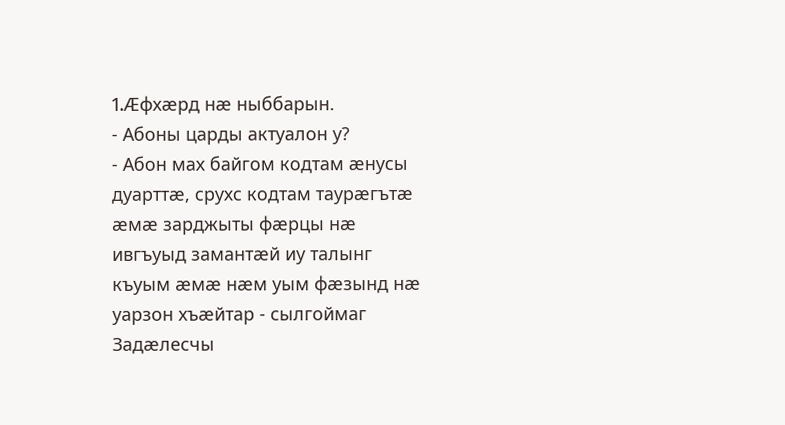1.Æфхæрд нæ ныббарын.
- Абоны царды актуалон у?
- Абон мах байгом кодтам æнусы дуарттæ, срухс кодтам таурæгътæ æмæ зарджыты фæрцы нæ ивгъуыд замантæй иу талынг къуым æмæ нæм уым фæзынд нæ уарзон хъæйтар - сылгоймаг
Задæлесчы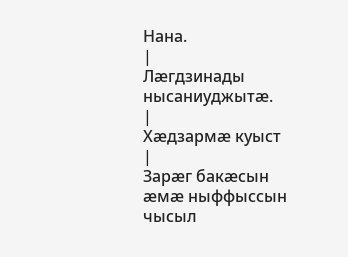Нана.
|
Лæгдзинады нысаниуджытæ.
|
Хæдзармæ куыст
|
Зарæг бакæсын æмæ ныффыссын чысыл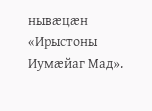нывæцæн «Ирыстоны Иумæйаг Мад».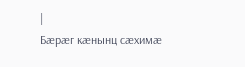|
Бæрæг кæнынц сæхимæ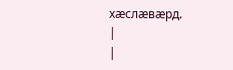хæслæвæрд.
|
|